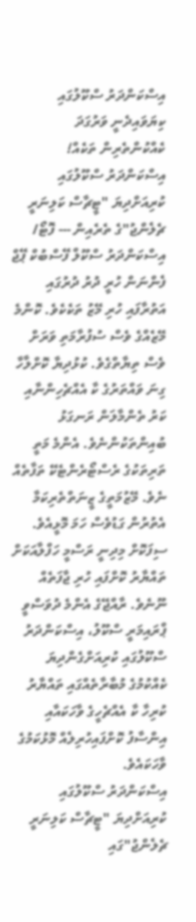އިސްކަންދަރު ސްކޫލުގައި ކިޔަވައިދެނީ ވަރުގަދަ ކެއްކުންތެރިން ތަކެއް!
އިސްކަންދަރު ސްކޫލުގައި ކުރިއަށްދިޔަ "ޓީޗާސް ކަލިނަރީ ޗެލެންޖު"ގެ ތެރެއިން --- ފޮޓޯ/ އިސްކަންދަރު ސްކޫލް ފޭސްބުކް ޕޭޖް
ފެންނަން ހުރީ ދުރު ދުރުގައި އަތުރާފައި ހުރި މޭޒު ތަކެކެވެ. ކޮންމެ މޭޒެއްގެ ވެސް ސުފުރާމަތި ވަރަށް ވެސް ތިޔާތްގެވެ. ކުޅުދިޔާ ކޮށްލާހާ ގިނަ ވައްތަރުގެ ކާ އެއްޗެހިންނާއި ކަރު ތެންމާލަން ރަނގަޅު ބުއިންތަކުންނެވެ. އެންމެ މަތީ ތަރިތަކުގެ ރެސްޓޯރެންޓެކޭ ތަފާތެއް ނެވެ. މޭޒުމަތީގެ ޒީނަތްތެރިކަމާ އެތުރުން ގަޑުވެސް ހަމަ މޮޅީއެވެ.
ސިފަކޮށް މިދިނީ ރަސްމީ ހަފްލާއަކަށް ތައްޔާރު ކޮށްފައި ހުރި ޖާފަތެއް ނޫނެވެ. ރާއްޖޭގެ އެންމެ ދުވަސްވީ ޕްރައިމަރީ ސްކޫލު، އިސްކަންދަރު ސްކޫލުގައި ކުރިއަށްގެންދިޔަ ކެއްކުމުގެ މުބާރާތެއްގައި ތައްޔާރު ކުރިހާ ކާ އެއްޗެހީގެ ވާހަކައާއި އިންސާފު ކޮށްފައިހުރިލެއް މޮޅުކަމުގެ ވާހަކައެވެ.
އިސްކަންދަރު ސްކޫލުގައި ކުރިއަށްދިޔަ "ޓީޗާސް ކަލިނަރީ ޗެލެންޖު"ގައި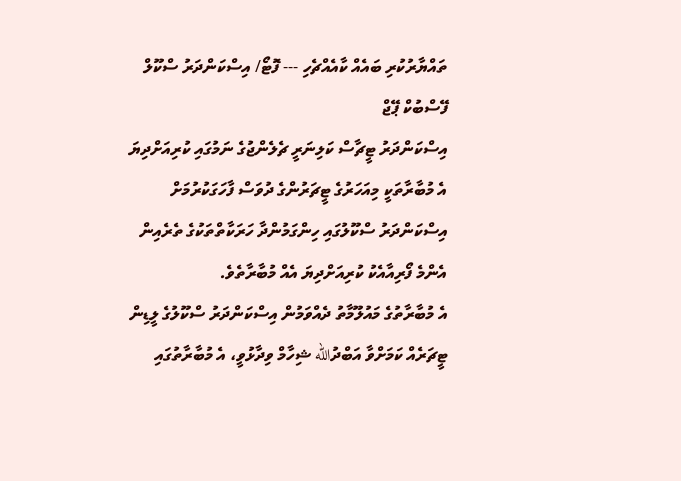ތައްޔާރުކުރި ބައެއް ކާއެއްޗެހި --- ފޮޓޯ/ އިސްކަންދަރު ސްކޫލް ފޭސްބުކް ޕޭޖް
އިސްކަންދަރު ޓީޗާސް ކަލިނަރީ ޗެލެންޖުގެ ނަމުގައި ކުރިއަށްދިޔަ އެ މުބާރާތަކީ މިއަހަރުގެ ޓީޗަރުންގެ ދުވަސް ފާހަގަކުރުމަށް އިސްކަންދަރު ސްކޫލުގައި ހިންގަމުންދާ ހަރަކާތްތަކުގެ ތެރެއިން އެންމެ ފޯރިއާއެކު ކުރިއަށްދިޔަ އެއް މުބާރާތެވެ.
އެ މުބާރާތުގެ މައުލޫމާތު ދެއްވަމުން އިސްކަންދަރު ސްކޫލުގެ ލީޑިން ޓީޗަރެއް ކަމަށްވާ އަބްދުالله ޝިހާމް ވިދާޅުވީ، އެ މުބާރާތުގައި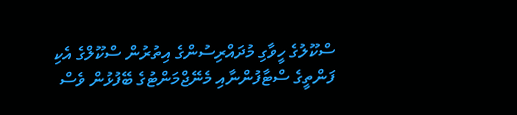ސްކޫލުގެ ހީވާގި މުދައްރިސުންގެ އިތުރުން ސްކޫލްގެ އެކި ފަންތީގެ ސްޓާފުންނާއި މެނޭޖްމަންޓުގެ ބޭފުޅުން ވެސް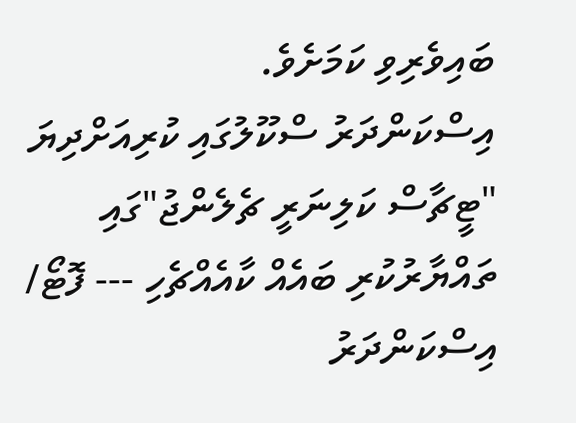ބައިވެރިވި ކަމަށެވެ.
އިސްކަންދަރު ސްކޫލުގައި ކުރިއަށްދިޔަ "ޓީޗާސް ކަލިނަރީ ޗެލެންޖު"ގައި ތައްޔާރުކުރި ބައެއް ކާއެއްޗެހި --- ފޮޓޯ/ އިސްކަންދަރު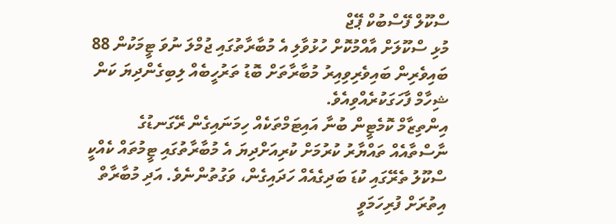ސްކޫލް ފޭސްބުކް ޕޭޖް
މުޅި ސްކޫލަށް އާއްމުކޮށް ހުޅުވާލި އެ މުބާރާތުގައި ޖުމްލަ ނުވަ ޓީމަކުން 88 ބައިވެރިން ބައިވެރިވިއިރު މުބާރާތަށް ބޮޑު ތަރުހީބެއް ލިބިގެންދިޔަ ކަން ޝިހާމް ފާހަގަކުރެއްވިއެވެ.
އިންތިޒާމް ކޮމެޓީން ބުނާ އައިޓަމްތަކެއް ހިމަނައިގެން ރޭގަނޑުގެ ނާސްތާއެއް ތައްޔާރު ކުރުމަށް ކުރިއަށްދިޔަ އެ މުބާރާތުގައި ޓީމުތައް ކެއްކީ ސްކޫލު ތެރޭގައި ކުޑަ ބަދިގެއެއް ހަދައިގެން، ވަގުތުންނެވެ. އަދި މުބާރާތް އިތުރަށް ފުރިހަމަވީ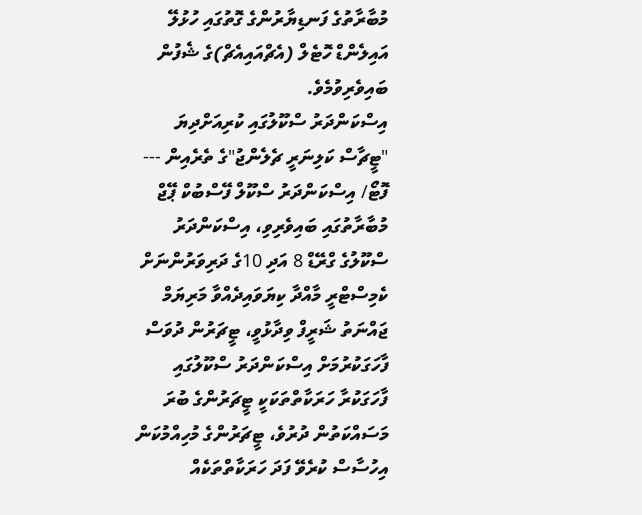މުބާރާތުގެ ފަނޑިޔާރުންގެ ގޮތުގައި ހުޅުލޭ އައިލެންޑް ހޮޓެލް (އެޗްއައިއެޗް)ގެ ޝެފުން ބައިވެރިވުމެވެ.
އިސްކަންދަރު ސްކޫލުގައި ކުރިއަށްދިޔަ "ޓީޗާސް ކަލިނަރީ ޗެލެންޖު"ގެ ތެރެއިން --- ފޮޓޯ/ އިސްކަންދަރު ސްކޫލް ފޭސްބުކް ޕޭޖް
މުބާރާތުގައި ބައިވެރިވި، އިސްކަންދަރު ސްކޫލުގެ ގްރޭޑް 8 އަދި 10ގެ ދަރިވަރުންނަށް ކެމިސްޓްރީ މާއްދާ ކިޔަވައިދެއްވާ މަރިޔަމް ޖައްނަތު ޝަރީފް ވިދާޅުވީ، ޓީޗަރުން ދުވަސް ފާހަގަކުރުމަށް އިސްކަންދަރު ސްކޫލުގައި ފާހަގަކުރާ ހަރަކާތްތަކަކީ ޓީޗަރުންގެ ބުރަ މަސައްކަތުން ދުރުވެ، ޓީޗަރުންގެ މުހިއްމުކަން އިހުސާސް ކުރެވޭ ފަދަ ހަރަކާތްތަކެއް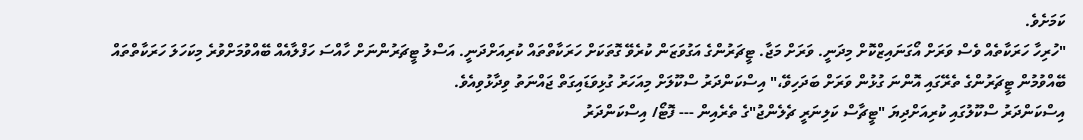ކަމަށެވެ.
"ހުރިހާ ހަރަކާތެއް ވެސް ވަރަށް އޯގަނައިޒްކޮށް މިދަނީ. ވަރަށް މަޖާ. ޓީޗަރުންގެ އަގުވަޒަން ކުރެވޭ ގޮތަކަށް ހަރަކާތްތައް ކުރިއަށްދަނީ. އަސްލު ޓީޗަރުންނަށް ހާއްސަ ހަފްލާއެއް ބޭއްވުމަށްވުރެ މިކަހަލަ ހަރަކާތްތައް ބޭއްވުމުން ޓީޗަރުންގެ ތެރޭގައި އޮންނަ ގުޅުން ވަރަށް ބަދަހިވޭ،" އިސްކަންދަރު ސްކޫލަށް މިއަހަރު ގުޅިވަޑައިގަތް ޖައްނަތު ވިދާޅުވިއެވެ.
އިސްކަންދަރު ސްކޫލުގައި ކުރިއަށްދިޔަ "ޓީޗާސް ކަލިނަރީ ޗެލެންޖު"ގެ ތެރެއިން --- ފޮޓޯ/ އިސްކަންދަރު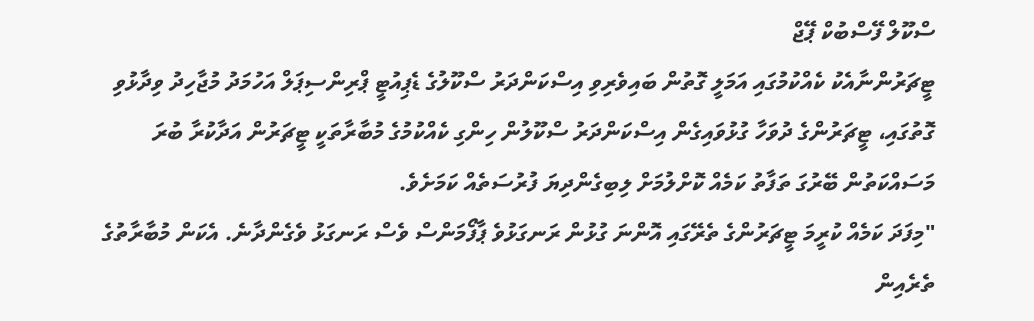ސްކޫލް ފޭސްބުކް ޕޭޖް
ޓީޗަރުންނާއެކު ކެއްކުމުގައި އަމަލީ ގޮތުން ބައިވެރިވި އިސްކަންދަރު ސްކޫލުގެ ޑެޕިއުޓީ ޕްރިންސިޕަލް އަހުމަދު މުޖާހިދު ވިދާޅުވި ގޮތުގައި، ޓީޗަރުންގެ ދުވަހާ ގުޅުވައިގެން އިސްކަންދަރު ސްކޫލުން ހިންގި ކެއްކުމުގެ މުބާރާތަކީ ޓީޗަރުން އަދާކުރާ ބުރަ މަސައްކަތުން ބޭރުގަ ތަފާތު ކަމެއް ކޮށްލުމަށް ލިބިގެންދިޔަ ފުރުސަތެއް ކަމަށެވެ.
"މިފަދަ ކަމެއް ކުރީމަ ޓީޗަރުންގެ ތެރޭގައި އޮންނަ ގުޅުން ރަނގަޅުވެ ޕާފޯމަންސް ވެސް ރަނގަޅު ވެގެންދާނެ. އެކަން މުބާރާތުގެ ތެރެއިން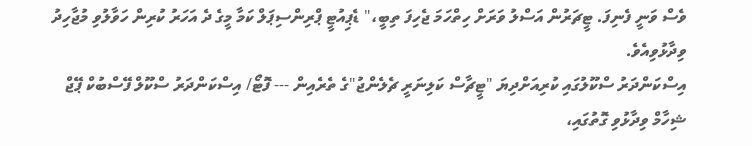ވެސް ވަނީ ފެނިފަ. ޓީޗަރުން އަސްލު ވަރަށް ހިތްހަމަ ޖެހިފަ ތިބީ،" ޑެޕިއުޓީ ޕްރިންސިޕަލް ކަމާ މީގެ ދެ އަހަރު ކުރިން ހަވާލުވި މުޖާހިދު ވިދާޅުވިއެވެ.
އިސްކަންދަރު ސްކޫލުގައި ކުރިއަށްދިޔަ "ޓީޗާސް ކަލިނަރީ ޗެލެންޖު"ގެ ތެރެއިން --- ފޮޓޯ/ އިސްކަންދަރު ސްކޫލް ފޭސްބުކް ޕޭޖް
ޝިހާމް ވިދާޅުވި ގޮތުގައި،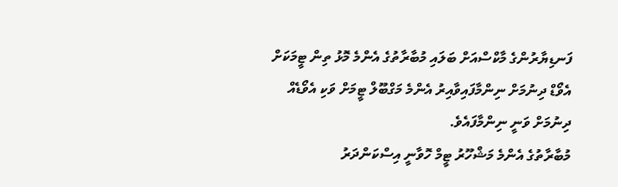ފަނޑިޔާރުންގެ މާކްސްއަށް ބަލައި މުބާރާތުގެ އެންމެ މޮޅު ތިން ޓީމަކަށް އެވޯޑް ދިނުމަށް ނިންމާފައިވާއިރު އެންމެ މަގްބޫލް ޓީމަށް ވަކި އެވޯޑެއް ދިނުމަށް ވަނީ ނިންމާފައެވެ.
މުބާރާތުގެ އެންމެ މަޝްހޫރު ޓީމް ހޮވާނީ އިސްކަންދަރު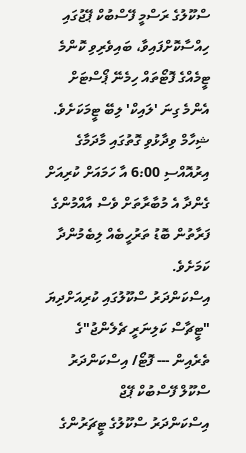ސްކޫލުގެ ރަސްމީ ފޭސްބުކް ޕޭޖުގައި ހިއްސާކޮށްފައިވާ، ބައިވެރިވި ކޮންމެ ޓީމެއްގެ ފޮޓޯތައް ހިމެނޭ ޕޯސްޓަށް އެންމެ ގިނަ 'ލައިކް' ލިބޭ ޓީމަކަށެވެ.
ޝިހާމް ވިދާޅުވި ގޮތުގައި މާދަމާގެ އިރުއޮއްސި 6:00 އާ ހަމައަށް ކުރިއަށް ގެންދާ އެ މުބާރާތަށް ވެސް އާއްމުންގެ ފަރާތުން ބޮޑު ތަރުހީބެއް ލިބެމުންދާ ކަމަށެވެ.
އިސްކަންދަރު ސްކޫލުގައި ކުރިއަށްދިޔަ "ޓީޗާސް ކަލިނަރީ ޗެލެންޖު"ގެ ތެރެއިން --- ފޮޓޯ/ އިސްކަންދަރު ސްކޫލް ފޭސްބުކް ޕޭޖް
އިސްކަންދަރު ސްކޫލުގެ ޓީޗަރުންގެ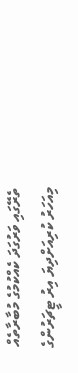ތެރޭގައި ވަރުގަދަ ކެއްކުމުގެ މުބާރާތެއް މިއަހަރު ކުރިއަށްދިޔަ އިރު ޓީޗަރުންގެ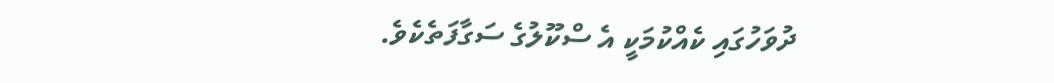ދުވަހުގައި ކެއްކުމަކީ އެ ސްކޫލުގެ ސަގާފަތެކެވެ.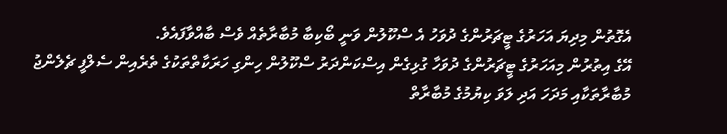އެގޮތުން މިދިޔަ އަހަރުގެ ޓީޗަރުންގެ ދުވަހު އެ ސްކޫލުން ވަނީ ބޯކިބާ މުބާރާތެއް ވެސް ބާއްވާފައެވެ.
އޭގެ އިތުރުން މިއަހަރުގެ ޓީޗަރުންގެ ދުވަހާ ގުޅިގެން އިސްކަންދަރު ސްކޫލުން ހިންގި ހަރަކާތްތަކުގެ ތެރެއިން ސެލްފީ ޗެލެންޖު މުބާރާތަކާއި މަދަހަ އަދި ލަވަ ކިޔުމުގެ މުބާރާތް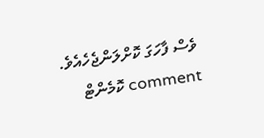ވެސް ފާހަގަ ކޮށްލަންޖެހެއެވެ.
comment ކޮމެންޓް